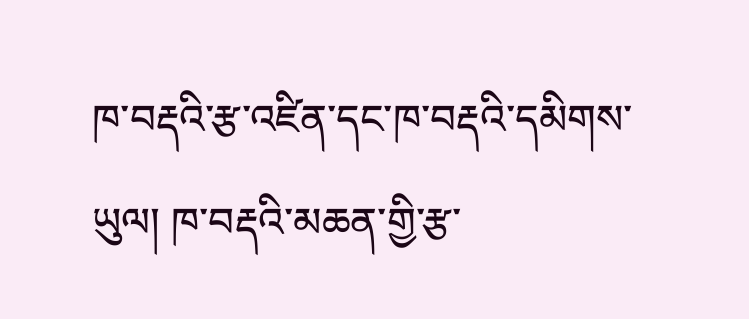ཁ་བརྡའི་རྩ་འཛིན་དང་ཁ་བརྡའི་དམིགས་ཡུལ། ཁ་བརྡའི་མཆན་གྱི་རྩ་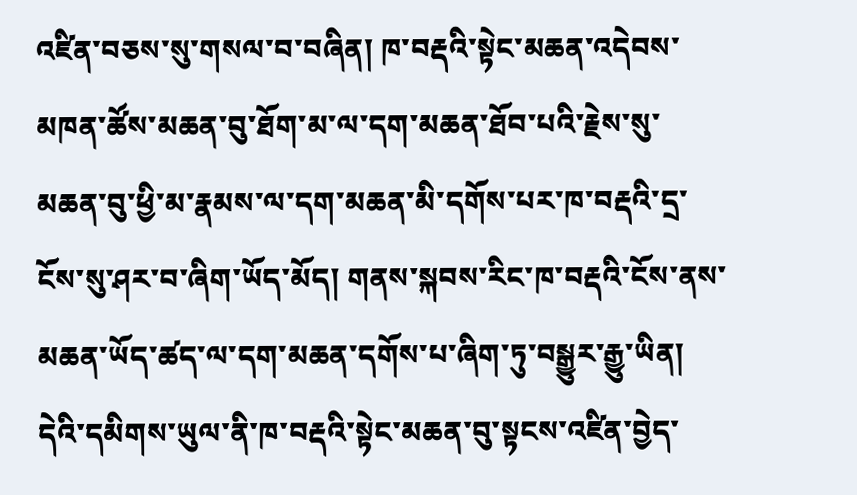འཛིན་བཅས་སུ་གསལ་བ་བཞིན། ཁ་བརྡའི་སྟེང་མཆན་འདེབས་མཁན་ཚོས་མཆན་བུ་ཐོག་མ་ལ་དག་མཆན་ཐོབ་པའི་རྗེས་སུ་མཆན་བུ་ཕྱི་མ་རྣམས་ལ་དག་མཆན་མི་དགོས་པར་ཁ་བརྡའི་དྲ་ངོས་སུ་ཤར་བ་ཞིག་ཡོད་མོད། གནས་སྐབས་རིང་ཁ་བརྡའི་ངོས་ནས་མཆན་ཡོད་ཚད་ལ་དག་མཆན་དགོས་པ་ཞིག་ཏུ་བསྒྱུར་རྒྱུ་ཡིན། དེའི་དམིགས་ཡུལ་ནི་ཁ་བརྡའི་སྟེང་མཆན་བུ་སྟངས་འཛིན་བྱེད་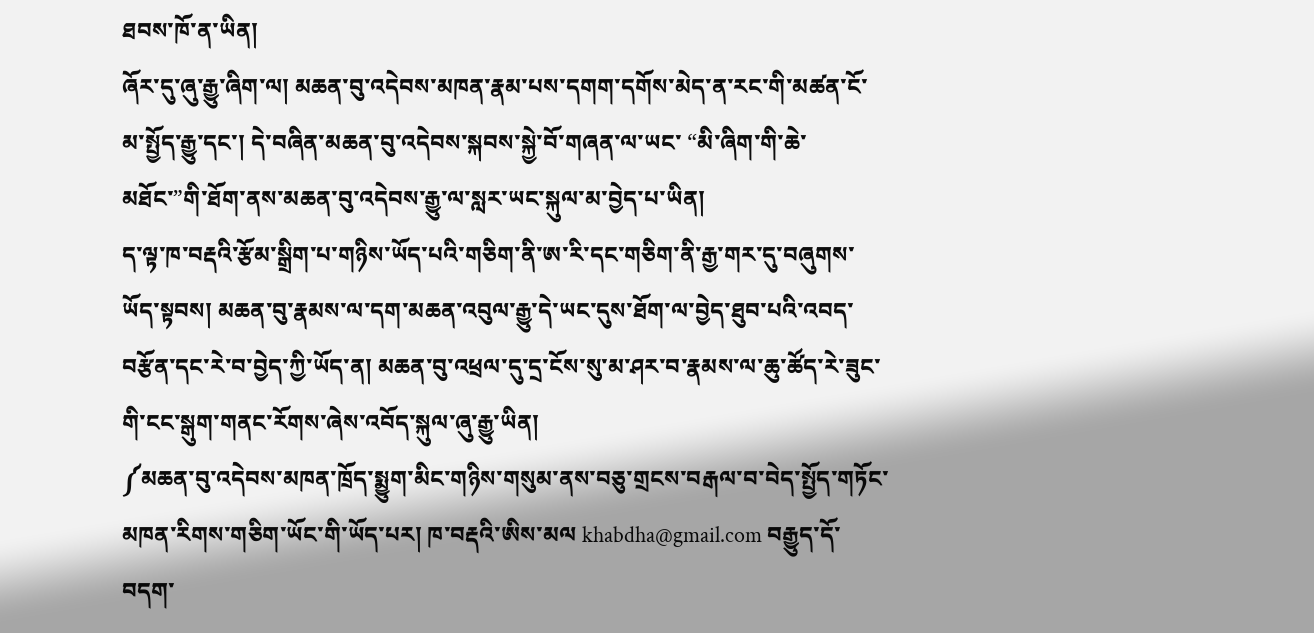ཐབས་ཁོ་ན་ཡིན།
ཞོར་དུ་ཞུ་རྒྱུ་ཞིག་ལ། མཆན་བུ་འདེབས་མཁན་རྣམ་པས་དགག་དགོས་མེད་ན་རང་གི་མཚན་ངོ་མ་སྤྱོད་རྒྱུ་དང་། དེ་བཞིན་མཆན་བུ་འདེབས་སྐབས་སྐྱེ་བོ་གཞན་ལ་ཡང་ “མི་ཞིག་གི་ཆེ་མཐོང་”གི་ཐོག་ནས་མཆན་བུ་འདེབས་རྒྱུ་ལ་སླར་ཡང་སྐུལ་མ་བྱེད་པ་ཡིན།
ད་ལྟ་ཁ་བརྡའི་རྩོམ་སྒྲིག་པ་གཉིས་ཡོད་པའི་གཅིག་ནི་ཨ་རི་དང་གཅིག་ནི་རྒྱ་གར་དུ་བཞུགས་ཡོད་སྟབས། མཆན་བུ་རྣམས་ལ་དག་མཆན་འབུལ་རྒྱུ་དེ་ཡང་དུས་ཐོག་ལ་བྱེད་ཐུབ་པའི་འབད་བརྩོན་དང་རེ་བ་བྱེད་ཀྱི་ཡོད་ན། མཆན་བུ་འཕྲལ་དུ་དྲ་ངོས་སུ་མ་ཤར་བ་རྣམས་ལ་ཆུ་ཚོད་རེ་ཟུང་གི་ངང་སྒུག་གནང་རོགས་ཞེས་འབོད་སྐུལ་ཞུ་རྒྱུ་ཡིན།
༼མཆན་བུ་འདེབས་མཁན་ཁྲོད་སྨྱུག་མིང་གཉིས་གསུམ་ནས་བཅུ་གྲངས་བརྒལ་བ་བེད་སྤྱོད་གཏོང་མཁན་རིགས་གཅིག་ཡོང་གི་ཡོད་པར། ཁ་བརྡའི་ཨིས་མལ khabdha@gmail.com བརྒྱུད་དོ་བདག་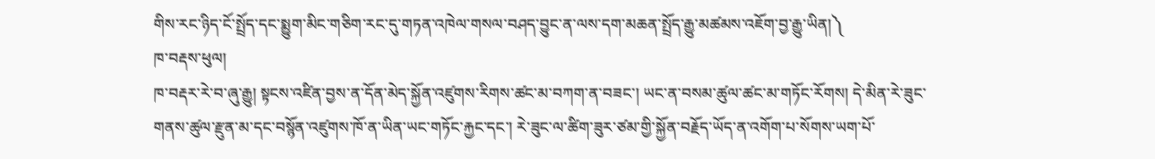གིས་རང་ཉིད་ངོ་སྤྲོད་དང་སྨྱུག་མིང་གཅིག་རང་དུ་གཏན་འཁེལ་གསལ་བཤད་བྱུང་ན་ལས་དག་མཆན་སྤྲོད་རྒྱུ་མཚམས་འཇོག་བྱ་རྒྱུ་ཡིན།༽
ཁ་བརྡས་ཕུལ།
ཁ་བརྡར་རེ་བ་ཞུ་རྒྱུ། སྟངས་འཛིན་བྱས་ན་དོན་མེད་སྐྱོན་འཛུགས་རིགས་ཚང་མ་བཀག་ན་བཟང་། ཡང་ན་བསམ་ཚུལ་ཚང་མ་གཏོང་རོགས། དེ་མིན་རེ་ཟུང་གནས་ཚུལ་རྫུན་མ་དང་བསྙོན་འཛུགས་ཁོ་ན་ཡིན་ཡང་གཏོང་རྐྱང་དང་། རེ་ཟུང་ལ་ཚིག་ཟུར་ཙམ་གྱི་སྐྱོན་བརྗོད་ཡོད་ན་འགོག་པ་སོགས་ཡག་པོ་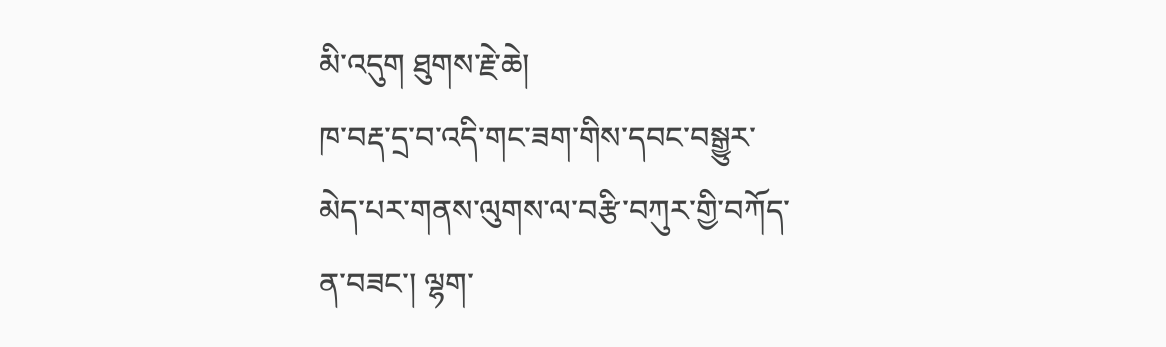མི་འདུག ཐུགས་རྗེ་ཆེ།
ཁ་བརྡ་དྲ་བ་འདི་གང་ཟག་གིས་དབང་བསྒྱུར་མེད་པར་གནས་ལུགས་ལ་བརྩི་བཀུར་གྱི་བཀོད་ན་བཟང་། ལྷག་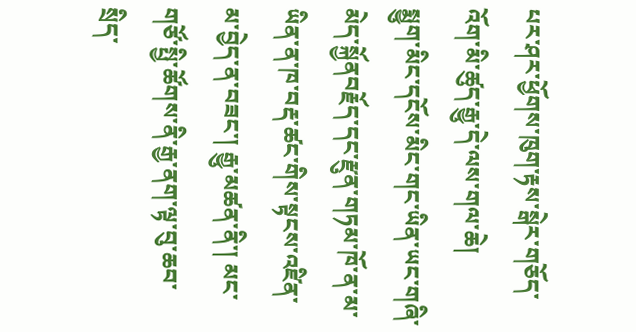པར་ཤར་ཕྱོགས་ཁུག་རྟས་སྒེར་གཅོད་འོག་མི་ཚུད་རྒྱུ་དེ་ལས་གལ་ཆེ།
སྨྱུག་མིང་དངོས་མིང་གང་ཡིན་ཡང་གཞི་མེད་སྐྱོནབརྗོད་དང་རྫུན་གཏམ་ཁོ་ན་མ་ཡིན་ན་ཁ་བརྡ་ཚང་གིས་སྟངས་འཛིན་མ་བྱེད་ན་བཟང་། རྒྱུ་མཚན་ནི་། མང་གཙོ་སྤྱི་ཚོགས་ནི་རྒྱ་ནག་ལྟ་བུ་ཆབ་སྲིད་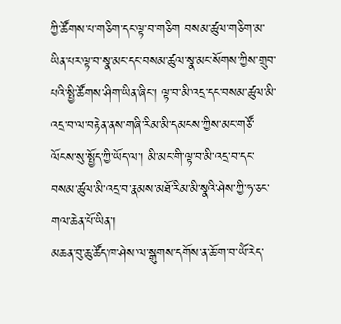ཀྱི་ཚོགས་པ་གཅིག་དང་ལྟ་བ་གཅིག བསམ་ཚུལ་གཅིག་མ་ཡིན་པར་ལྟ་བ་སྣ་མང་དང་བསམ་ཚུལ་སྣ་མང་སོགས་ཀྱིས་གྲུབ་པའི་སྤྱི་ཚོགས་ཤིག་ཡིན་ཞིང་། ལྟ་བ་མི་འདྲ་དང་བསམ་ཚུལ་མི་འདྲ་བ་ལ་བརྟེན་ནས་གཞི་རིམ་མི་དམངས་ཀྱིས་མང་གཙོ་ལོངས་སུ་སྤྱོད་ཀྱི་ཡོད་ལ་། མི་མང་གི་ལྟ་བ་མི་འདྲ་བ་དང་བསམ་ཚུལ་མི་འདྲ་བ་རྣམས་མཐོ་རིམ་མི་སྣའི་ཤེས་ཀྱི་ཧ་ཅང་གལ་ཆེན་པོ་ཡིན་།
མཆན་བུ་ཆུ་ཚོད་ཁ་ཤེས་ལ་སྒུགས་དགོས་ན་ཆོ་ག་བ་ཡོེ་རེད་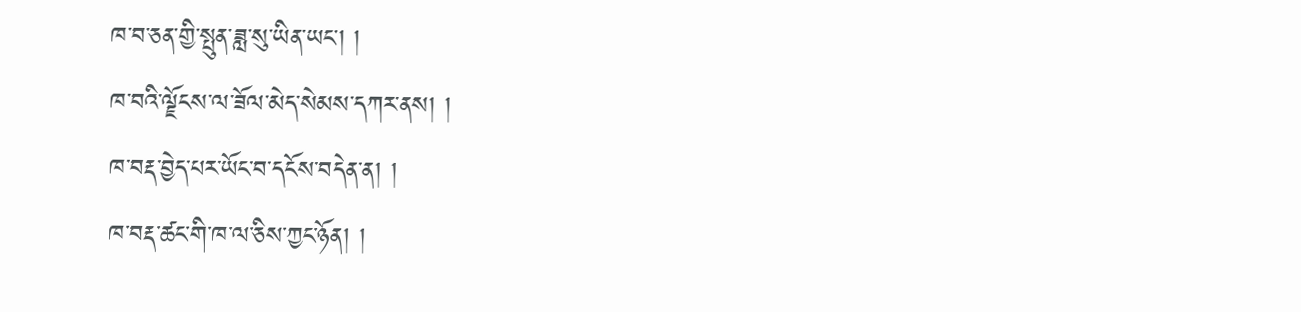ཁ་བ་ཅན་གྱི་སྤུན་ཟླ་སུ་ཡིན་ཡང་། །
ཁ་བའི་ལྗོངས་ལ་ཟོལ་མེད་སེམས་དཀར་ནས། །
ཁ་བརྡ་བྱེད་པར་ཡོང་བ་དངོས་བདེན་ན། །
ཁ་བརྡ་ཚང་གི་ཁ་ལ་ཅིས་ཀྱང་ཉོན། །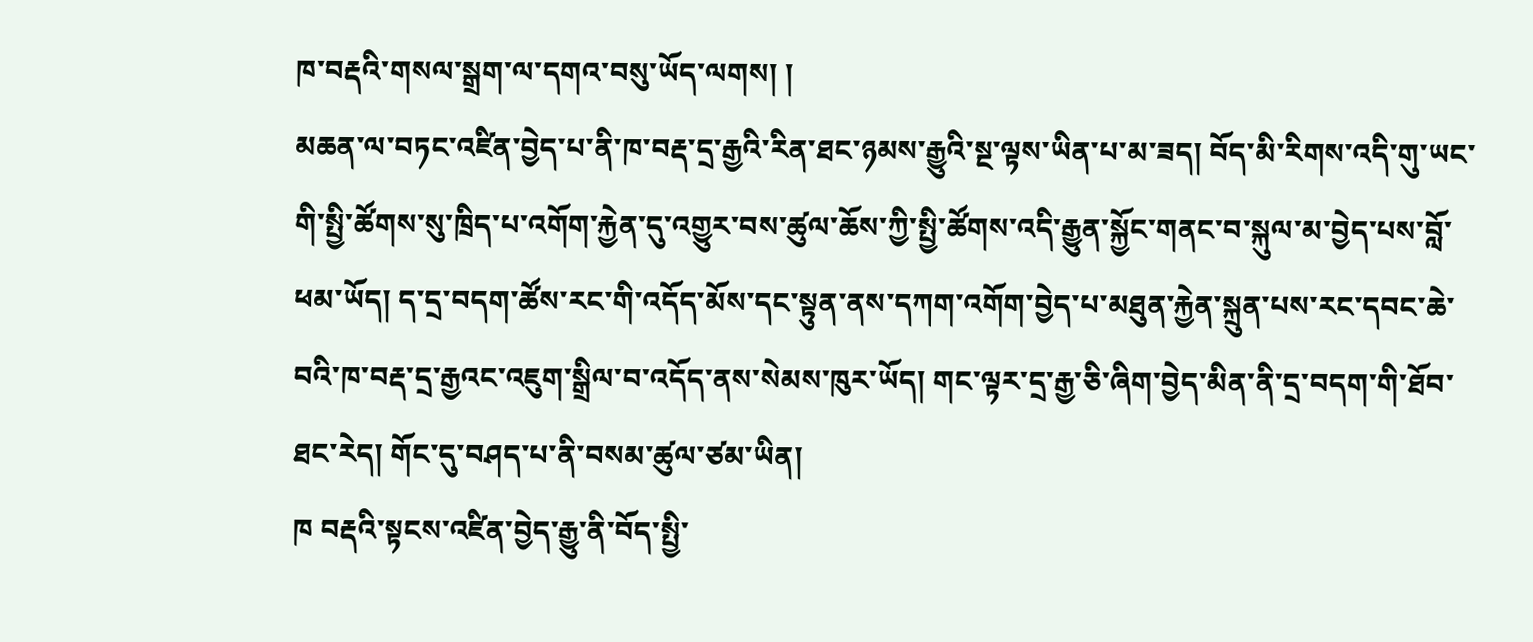ཁ་བརྡའི་གསལ་སྒྲག་ལ་དགའ་བསུ་ཡོད་ལགས། །
མཆན་ལ་བཏང་འཛིན་བྱེད་པ་ནི་ཁ་བརྡ་དྲ་རྒྱའི་རིན་ཐང་ཉམས་རྒྱུའི་སྔ་ལྟས་ཡིན་པ་མ་ཟད། བོད་མི་རིགས་འདི་གུ་ཡང་གི་སྤྱི་ཚོགས་སུ་ཁྲིད་པ་འགོག་རྐྱེན་དུ་འགྱུར་བས་ཚུལ་ཆོས་ཀྱི་སྤྱི་ཚོགས་འདི་རྒྱུན་སྐྱོང་གནང་བ་སྐུལ་མ་བྱེད་པས་བློ་ཕམ་ཡོད། ད་དྲ་བདག་ཚོས་རང་གི་འདོད་མོས་དང་སྟུན་ནས་དཀག་འགོག་བྱེད་པ་མཐུན་རྐྱེན་སྐྲུན་པས་རང་དབང་ཆེ་བའི་ཁ་བརྡ་དྲ་རྒྱའང་འཇུག་སྒྲིལ་བ་འདོད་ནས་སེམས་ཁུར་ཡོད། གང་ལྟར་དྲ་རྒྱ་ཅི་ཞིག་བྱེད་མིན་ནི་དྲ་བདག་གི་ཐོབ་ཐང་རེད། གོང་དུ་བཤད་པ་ནི་བསམ་ཚུལ་ཙམ་ཡིན།
ཁ བརྡའི་སྟངས་འཛིན་བྱེད་རྒྱུ་ནི་བོད་སྤྱི་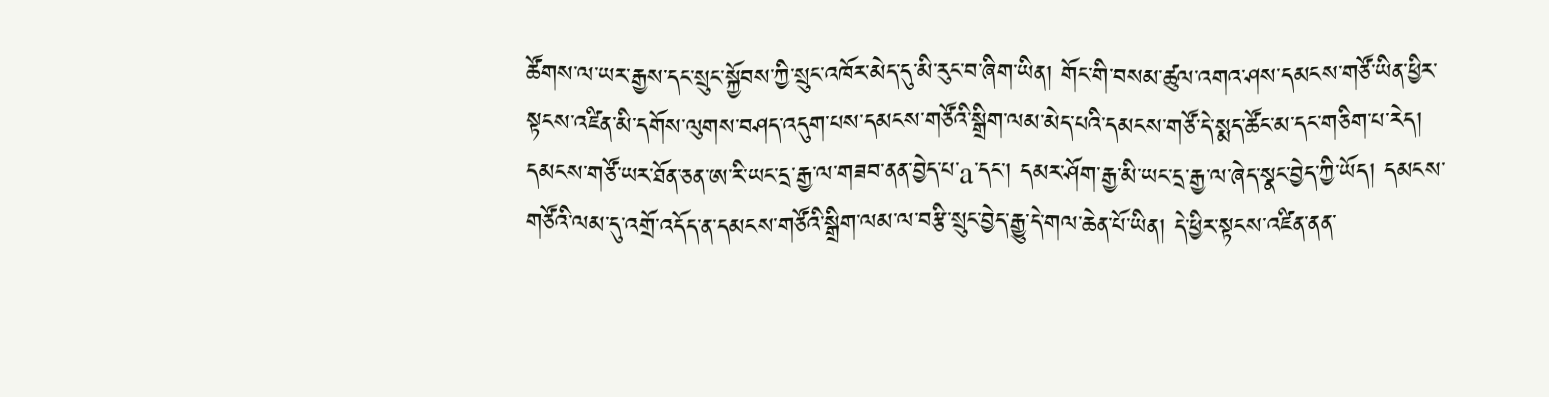ཚོགས་ལ་ཡར་རྒྱས་དང་སྲུང་སྐྱོབས་ཀྱི་སྲུང་འཁོར་མེད་དུ་མི་རུང་བ་ཞིག་ཡིན། གོང་གི་བསམ་ཚུལ་འགའ་ཤས་དམངས་གཙོ་ཡིན་ཕྱིར་སྟངས་འཛིན་མི་དགོས་ལུགས་བཤད་འདུག་པས་དམངས་གཙོའི་སྒྲིག་ལམ་མེད་པའི་དམངས་གཙོ་དེ་སྨད་ཚོང་མ་དང་གཅིག་པ་རེད།
དམངས་གཙོ་ཡར་ཐོན་ཅན་ཨ་རི་ཡང་དྲ་རྒྱ་ལ་གཟབ་ནན་བྱེད་པ་a་དང་། དམར་ཤོག་རྒྱ་མི་ཡང་དྲ་རྒྱ་ལ་ཞེད་སྣང་བྱེད་ཀྱི་ཡོད། དམངས་གཙོའི་ལམ་དུ་འགྲོ་འདོད་ན་དམངས་གཙོའི་སྒྲིག་ལམ་ལ་བརྩི་སྲུང་བྱེད་རྒྱུ་དེ་གལ་ཆེན་པོ་ཡིན། དེ་ཕྱིར་སྟངས་འཛིན་ནན་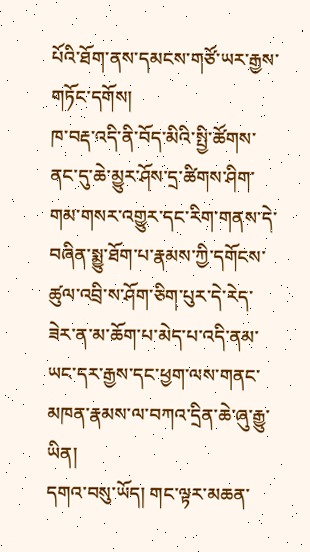པོའི་ཐོག་ནས་དམངས་གཙོ་ཡར་རྒྱས་གཏོང་དགོས།
ཁ་བརྡ་འདི་ནི་བོད་མིའི་སྤྱི་ཚོགས་ནང་དུ་ཆེ་མྱུར་ཤོས་དྲ་ཚིགས་ཤིག་གམ་གསར་འགྱུར་དང་རིག་གནས་དེ་བཞིན་སྨྱུ་ཐོག་པ་རྣམས་ཀྱི་དགོངས་ཚུལ་འབྲི་ས་ཤོག་ཅིག་པུར་དེ་རེད་ཟེར་ན་མ་ཆོག་པ་མེད་པ་འདི་ནམ་ཡང་དར་རྒྱས་དང་ཕྱག་ལས་གནང་མཁན་རྣམས་ལ་བཀའ་དྲིན་ཆེ་ཞུ་རྒྱུ་ཡིན།
དགའ་བསུ་ཡོད། གང་ལྟར་མཆན་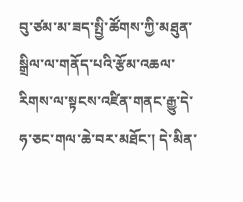བུ་ཙམ་མ་ཟད་སྤྱི་ཚོགས་ཀྱི་མཐུན་སྒྲིལ་ལ་གནོད་པའི་རྩོམ་འཆལ་རིགས་ལ་སྟངས་འཛིན་གནང་རྒྱུ་དེ་ཧ་ཅང་གལ་ཆེ་བར་མཐོང་། དེ་མིན་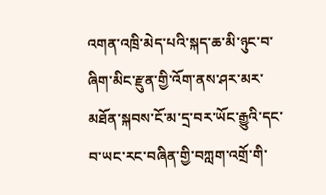འགན་འཁྲི་མེད་པའི་སྐད་ཆ་མི་ཉུང་བ་ཞིག་མིང་རྫུན་གྱི་འོག་ནས་ཤར་མར་མཐོན་སྐབས་ངོ་མ་དྲ་བར་ཡོང་རྒྱུའི་དང་བ་ཡང་རང་བཞིན་གྱི་བཀླག་འགྲོ་གི་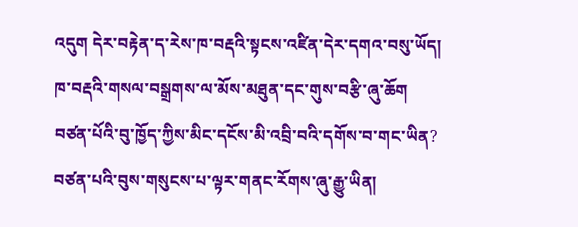འདུག དེར་བརྟེན་ད་རེས་ཁ་བརྡའི་སྟངས་འཛིན་དེར་དགའ་བསུ་ཡོད།
ཁ་བརྡའི་གསལ་བསྒྲགས་ལ་མོས་མཐུན་དང་གུས་བརྩི་ཞུ་ཆོག
བཙན་པོའི་བུ་ཁྱོད་ཀྱིས་མིང་དངོས་མི་འབྲི་བའི་དགོས་བ་གང་ཡིན?
བཙན་པའི་བུས་གསུངས་པ་ལྟར་གནང་རོགས་ཞུ་རྒྱུ་ཡིན།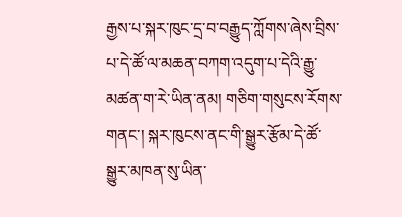རྒྱས་པ་སྐར་ཁུང་དྲ་བ་བརྒྱུད་ཀློགས་ཞེས་བྲིས་པ་དེ་ཚོ་ལ་མཆན་བཀག་འདུག་པ་དེའི་རྒྱུ་མཚན་ག་རེ་ཡིན་ནམ། གཅིག་གསུངས་རོགས་གནང་། སྐར་ཁུངས་ནང་གི་སྒྱུར་རྩོམ་དེ་ཚོ་སྒྱུར་མཁན་སུ་ཡིན་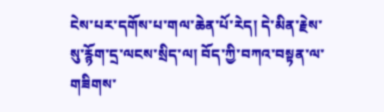ངེས་པར་དགོས་པ་གལ་ཆེན་པོ་རེད། དེ་མིན་རྗེས་སུ་རྙོག་དྲ་ལངས་སྲིད་ལ། བོད་ཀྱི་བཀའ་བསྟན་ལ་གཟིགས་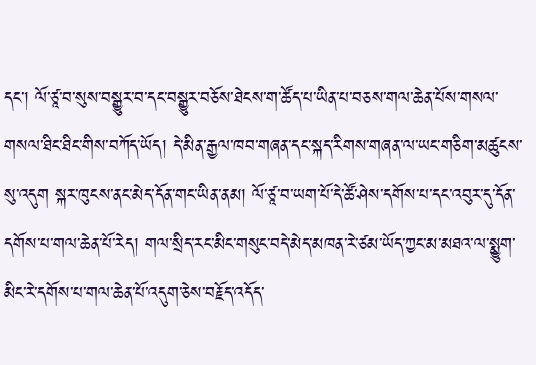དང་། ལོ་ཙཱ་བ་སུས་བསྒྱུར་བ་དང་བསྒྱུར་བཅོས་ཐེངས་ག་ཚོད་པ་ཡིན་པ་བཅས་གལ་ཆེན་པོས་གསལ་གསལ་ཐིང་ཐིང་གིས་བཀོད་ཡོད། དེ་མིན་རྒྱལ་ཁབ་གཞན་དང་སྐད་རིགས་གཞན་ལ་ཡང་གཅིག་མཚུངས་སུ་འདུག སྐར་ཁུངས་ནང་མེད་དོན་གང་ཡིན་ནམ། ལོ་ཙཱ་བ་ཡག་པོ་དེ་ཚོ་ཤེས་དགོས་པ་དང་འབུར་དུ་དོན་དགོས་པ་གལ་ཆེན་པོ་རེད། གལ་སྲིད་རང་མིང་གསུང་བདེ་མེད་མཁན་རེ་ཙམ་ཡོད་ཀྱང་མ་མཐའ་ལ་སྨྱུག་མིང་རེ་དགོས་པ་གལ་ཆེན་པོ་འདུག་ཅེས་བརྗོད་འདོད་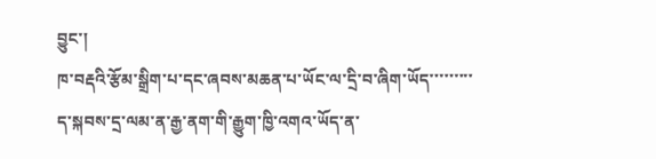བྱུང་།
ཁ་བརྡའི་རྩོམ་སྒྲིག་པ་དང་ཞབས་མཆན་པ་ཡོང་ལ་དྲི་བ་ཞིག་ཡོད་་་་་་་་་ད་སྐབས་དྲ་ལམ་ན་རྒྱ་ནག་གི་རྒྱུག་ཁྱི་འགའ་ཡོད་ན་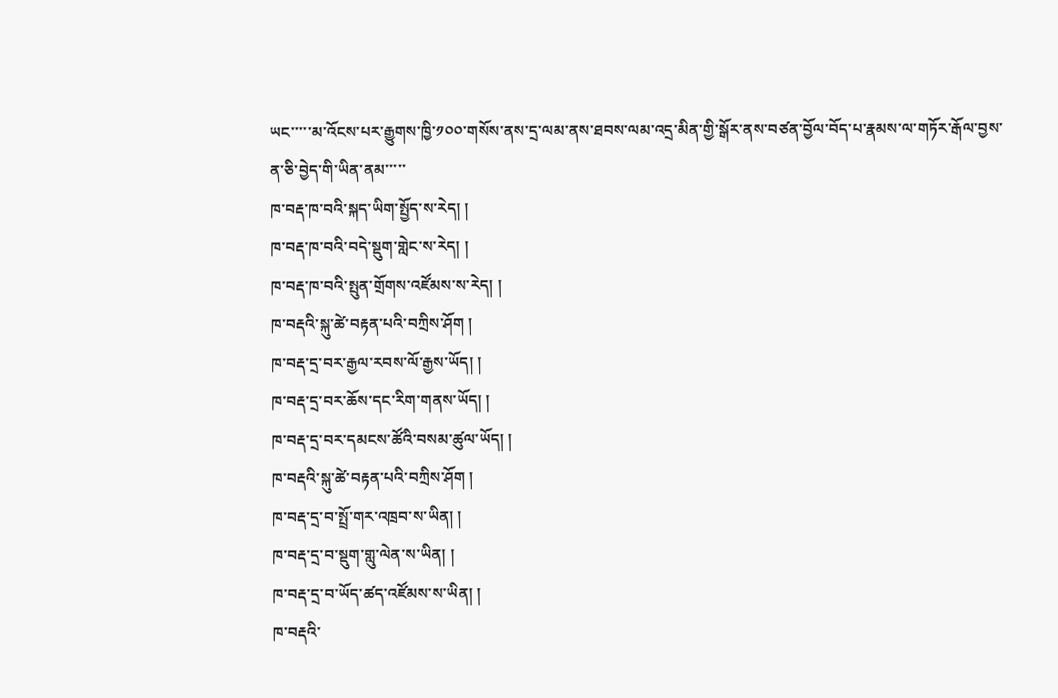ཡང་་་་་མ་འོངས་པར་རྒྱུགས་ཁྱི་༡༠༠་གསོས་ནས་དྲ་ལམ་ནས་ཐབས་ལམ་འདྲ་མིན་གྱི་སྒོར་ནས་བཙན་བྱོལ་བོད་པ་རྣམས་ལ་གཏོར་རྒོལ་བྱས་ན་ཅི་བྱེད་གི་ཡིན་ནམ་་་་་
ཁ་བརྡ་ཁ་བའི་སྐད་ཡིག་སྤྱོད་ས་རེད། །
ཁ་བརྡ་ཁ་བའི་བདེ་སྡུག་གླེང་ས་རེད། །
ཁ་བརྡ་ཁ་བའི་སྤུན་གྲོགས་འཛོམས་ས་རེད། །
ཁ་བརྡའི་སྐུ་ཚེ་བརྟན་པའི་བཀྲིས་ཤོག །
ཁ་བརྡ་དྲ་བར་རྒྱལ་རབས་ལོ་རྒྱས་ཡོད། །
ཁ་བརྡ་དྲ་བར་ཆོས་དང་རིག་གནས་ཡོད། །
ཁ་བརྡ་དྲ་བར་དམངས་ཚོའི་བསམ་ཚུལ་ཡོད། །
ཁ་བརྡའི་སྐུ་ཚེ་བརྟན་པའི་བཀྲིས་ཤོག །
ཁ་བརྡ་དྲ་བ་སྤྲོ་གར་འཁྲབ་ས་ཡིན། །
ཁ་བརྡ་དྲ་བ་སྡུག་གླུ་ལེན་ས་ཡིན། །
ཁ་བརྡ་དྲ་བ་ཡོད་ཚད་འཛོམས་ས་ཡིན། །
ཁ་བརྡའི་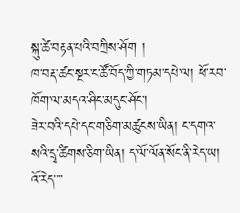སྐུ་ཚེ་བརྟན་པའི་བཀྲིས་ཤོག །
ཁ་བརྡ་ཚང་སྔར་ང་ཚོ་བོད་ཀྱི་གཏམ་དཔེ་ལ། ཕོ་རབ་ཁོག་ལ་མདའ་ཤིང་མདུང་ཤོང་།
ཟེར་བའི་དཔེ་དང་གཅིག་མཚུངས་ཡིན། ང་དགའ་སའི་དྲྭ་ཚིགས་ཅིག་ཡིན། ད་ལོ་ལོན་སོང་ནི་རེད་ཡ།
འོ་རེད་་་་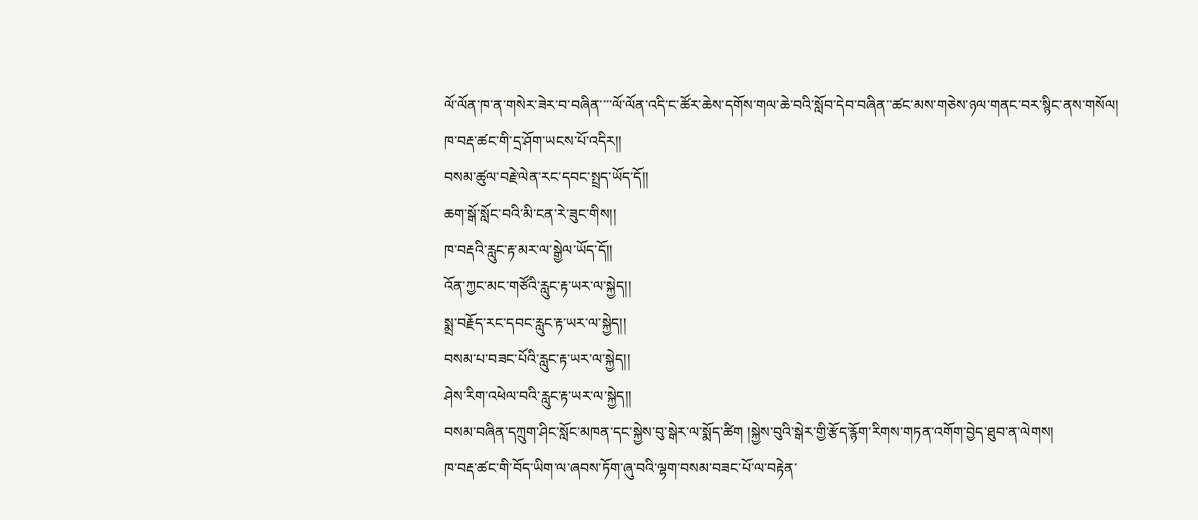ལོ་ལོན་ཁ་ན་གསེར་ཟེར་བ་བཞིན་་་་ལོ་ལོན་འདི་ང་ཚོར་ཆེས་དགོས་གལ་ཆེ་བའི་སློབ་དེབ་བཞིན་་ཚང་མས་གཅེས་ཉལ་གནང་བར་སྙིང་ནས་གསོལ།
ཁ་བརྡ་ཚང་གི་དྲ་ཤོག་ཡངས་པོ་འདིར།།
བསམ་ཚུལ་བརྗེ་ལེན་རང་དབང་སྤྲད་ཡོད་དོ།།
ཆག་སྒོ་སློང་བའི་མི་ངན་རེ་ཟུང་གིས།།
ཁ་བརྡའི་རླུང་རྟ་མར་ལ་སྒྱེལ་ཡོད་དོ།།
འོན་ཀྱང་མང་གཙོའི་རླུང་རྟ་ཡར་ལ་སྐྱེད།།
སྨྲ་བརྗོད་རང་དབང་རླུང་རྟ་ཡར་ལ་སྐྱེད།།
བསམ་པ་བཟང་པོའི་རླུང་རྟ་ཡར་ལ་སྐྱེད།།
ཤེས་རིག་འཕེལ་བའི་རླུང་རྟ་ཡར་ལ་སྐྱེད།།
བསམ་བཞིན་དཀྲུག་ཤིང་སློང་མཁན་དང་སྐྱེས་བུ་སྒེར་ལ་སྨོད་ཚིག །སྐྱེས་བུའི་སྒེར་གྱི་རྩོད་རྙོག་རིགས་གཏན་འགོག་བྱེད་ཐུབ་ན་ལེགས།
ཁ་བརྡ་ཚང་གི་བོད་ཡིག་ལ་ཞབས་ཏོག་ཞུ་བའི་ལྷག་བསམ་བཟང་པོ་ལ་བརྟེན་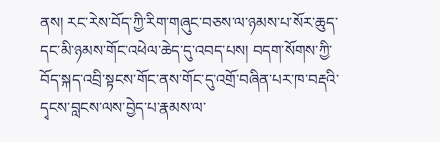ནས། རང་རེས་བོད་ཀྱི་རིག་གཞུང་བཅས་ལ་ཉམས་པ་སོར་ཆུད་དང་མི་ཉམས་གོང་འཕེལ་ཆེད་དུ་འབད་པས། བདག་སོགས་ཀྱི་བོད་སྐད་འབྲི་སྟངས་གོང་ནས་གོང་དུ་འགྲོ་བཞིན་པར་ཁ་བརྡའི་དྭངས་བླངས་ལས་བྱེད་པ་རྣམས་ལ་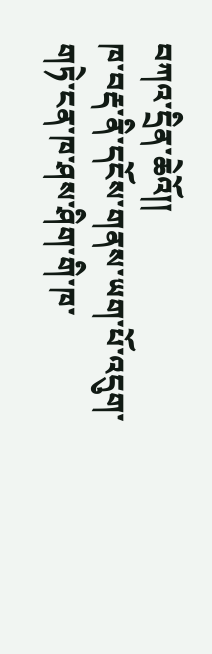བཀའ་དྲིན་ཆེའོ།།
ཁ་བརྡ་ནི་དངོས་གནས་ཡག་པོ་འདུག་
གཏེ་ངན་ཁ་ཤས་ཤིག་གི་ཁ་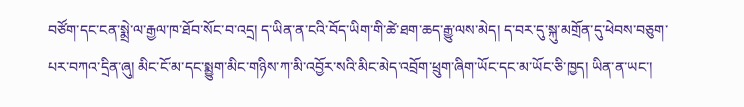བཙོག་དང་ངན་སྨྲེ་ལ་རྒྱལ་ཁ་ཐོབ་སོང་བ་འདྲ། ད་ཡིན་ན་ངའི་བོད་ཡིག་གི་ཚེ་ཐག་ཆད་རྒྱུ་ལས་མེད། ད་བར་དུ་སྐུ་མགྲོན་དུ་ཕེབས་བཅུག་པར་བཀའ་དྲིན་ཞུ། མིང་ངོ་མ་དང་སྨྱུག་མིང་གཉིས་ཀ་མི་འབྱོར་སའི་མིང་མེད་འབྲོག་ཕྲུག་ཞིག་ཡོང་དང་མ་ཡོང་ཅི་ཁྱད། ཡིན་ན་ཡང་།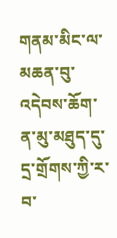གནམ་མིང་ལ་མཆན་བུ་འདེབས་ཆོག་ན་མུ་མཐུད་དུ་དྲ་གྲོགས་ཀྱི་ར་བ་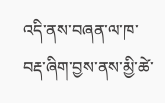འདི་ནས་བཞན་ལ་ཁ་བརྡ་ཞིག་བྱས་ནས་མྱི་ཚེ་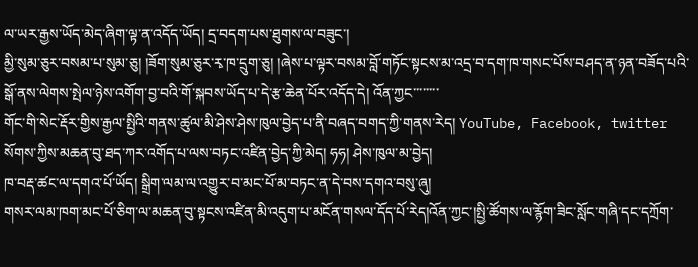ལ་ཡར་རྒྱས་ཡོད་མེད་ཞིག་ལྟ་ན་འདོད་ཡོད། དྲ་བདག་པས་ཐུགས་ལ་བཟུང་།
མྱི་སུམ་ཅུར་བསམ་པ་སུམ་ཅུ། །ཟོག་སུམ་ཅུར་རྭ་ཁ་དྲུག་ཅུ། །ཞེས་པ་ལྟར་བསམ་བློ་གཏོང་སྟངས་མ་འདྲ་བ་དག་ཁ་གསང་པོས་བཤད་ན་ཉན་བཟོད་པའི་སྒོ་ནས་ལེགས་སྤེལ་ཉེས་འགོག་བྱ་བའི་གོ་སྐབས་ཡོད་པ་དེ་རྩ་ཆེན་པོར་འདོད་དེ། འོན་ཀྱང་་་་་་་་
གོང་གི་སེང་རྡོར་གྱིས་རྒྱལ་སྤྱིའི་གནས་ཚུལ་མི་ཤེས་ཤེས་ཁུལ་བྱེད་པ་ནི་བཞད་བགད་ཀྱི་གནས་རེད། YouTube, Facebook, twitter སོགས་ཀྱིས་མཆན་བུ་ཐད་ཀར་འགོད་པ་ལས་བཏང་འཛིན་བྱེད་ཀྱི་མེད། ཧཧ། ཤེས་ཁུལ་མ་བྱེད།
ཁ་བརྡ་ཚང་ལ་དགའ་པོ་ཡོད། སྒྲིག་ལམ་ལ་འགྱུར་བ་མང་པོ་མ་བཏང་ན་དེ་བས་དགའ་བསུ་ཞུ།
གསར་ལམ་ཁག་མང་པོ་ཅིག་ལ་མཆན་བུ་སྟངས་འཛིན་མི་འདུག་པ་མངོན་གསལ་དོད་པོ་རེད།འོན་ཀྱང་།སྤྱི་ཚོགས་ལ་རྙོག་ཟིང་སློང་གཞི་དང་དཀྲོག་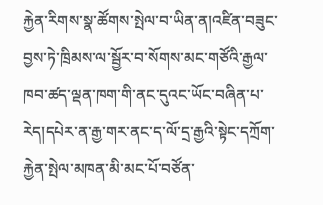རྐྱེན་རིགས་སྣ་ཚོགས་སྤེལ་བ་ཡིན་ན།འཛིན་བཟུང་བྱས་ཏེ་ཁྲིམས་ལ་སྦྱོར་བ་སོགས་མང་གཙོའི་རྒྱལ་ཁབ་ཚད་ལྡན་ཁག་གི་ནང་དུའང་ཡོང་བཞིན་པ་རེད།དཔེར་ན་རྒྱ་གར་ནང་ད་ལོ་དྲ་རྒྱའི་སྟེང་དཀྲོག་རྐྱེན་སྤེལ་མཁན་མི་མང་པོ་བཙོན་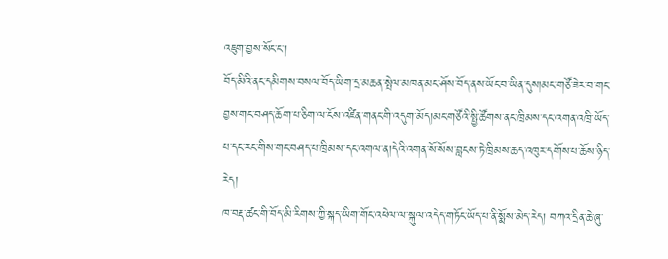འཇུག་བྱས་སོང་ང་།
བོད་མིའི་ནང་དམིགས་བསལ་བོད་ཡིག་དྲ་མཆན་སྤེལ་མཁན་མང་ཤོས་བོད་ནས་ཡོང་བ་ཡིན་དུས།མང་གཙོ་ཟེར་བ་གང་བྱས་གང་བཤད་ཆོག་པ་ཅིག་ལ་ངོས་འཛིན་གནང་གི་འདུག་མོད།མང་གཙོའི་སྤྱི་ཚོགས་ནང་ཁྲིམས་དང་འགན་འཁྲི་ཡོད་པ་དང་རང་གིས་གང་བཤད་པ་ཁྲིམས་དང་འགལ་ན།དེའི་འགན་སོ་སོས་བླངས་ཏེ་ཁྲིམས་ཆད་འཁུར་དགོས་པ་ཆོས་ཉིད་རེད།
ཁ་བརྡ་ཚང་གི་བོད་མི་རིགས་ཀྱི་སྐད་ཡིག་གོང་འཕེལ་ལ་སྐུལ་འདེད་གཏོང་ཡོད་པ་ནི་སྨོས་མེད་རེད། བཀའ་དྲིན་ཆེ་ཞུ་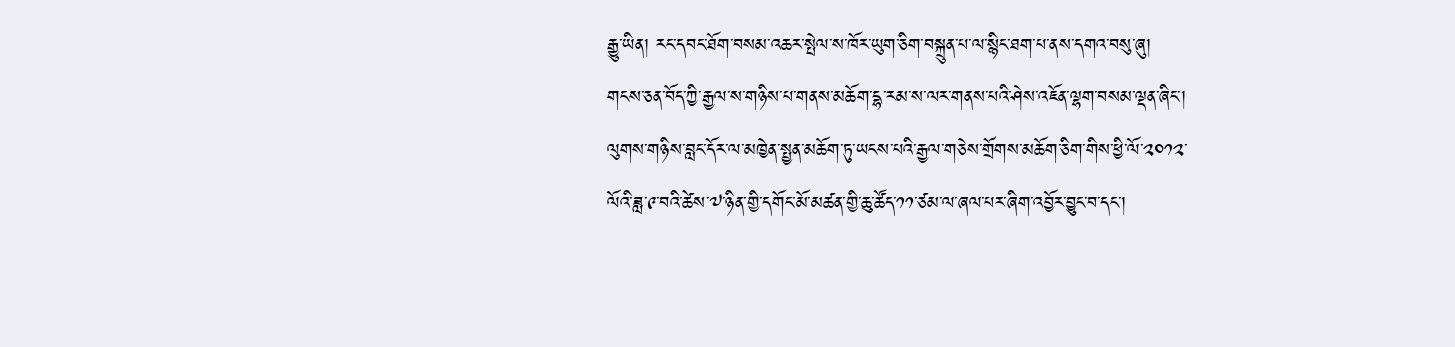རྒྱུ་ཡིན། རང་དབང་ཐོག་བསམ་འཆར་སྤེལ་ས་ཁོར་ཡུག་ཅིག་བསྐྲུན་པ་ལ་སྙིང་ཐག་པ་ནས་དགའ་བསུ་ཞུ།
གངས་ཅན་བོད་ཀྱི་རྒྱལ་ས་གཉིས་པ་གནས་མཆོག་དྷ་རམ་ས་ལར་གནས་པའི་ཤེས་འཇོན་ལྷག་བསམ་ལྡན་ཞིང་། ལུགས་གཉིས་བླང་དོར་ལ་མཁྱེན་སྤྱན་མཆོག་ཏུ་ཡངས་པའི་རྒྱལ་གཅེས་གྲོགས་མཆོག་ཅིག་གིས་ཕྱི་ལོ་༢༠༡༢་ལོའི་ཟླ་༩་བའི་ཚེས་༧་ཉིན་གྱི་དགོང་མོ་མཚན་གྱི་ཆུ་ཚོད་༡༡་ཙམ་ལ་ཞལ་པར་ཞིག་འབྱོར་བྱུང་བ་དང་།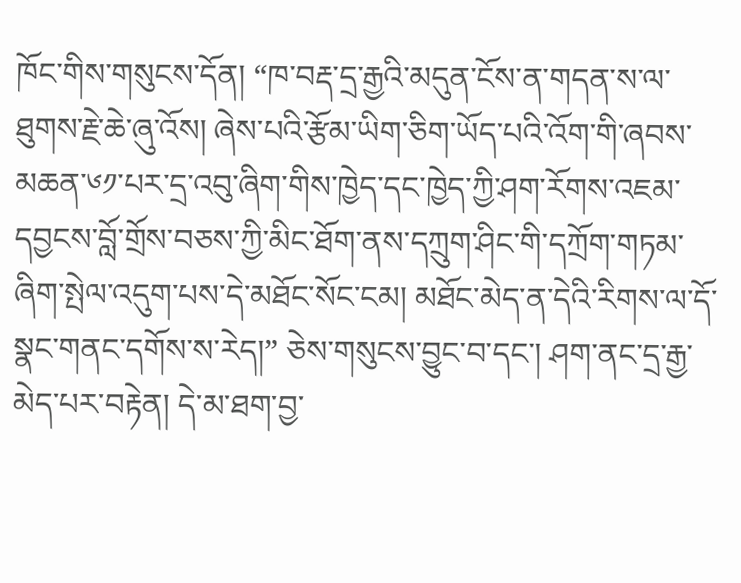ཁོང་གིས་གསུངས་དོན། “ཁ་བརྡ་དྲ་རྒྱའི་མདུན་ངོས་ན་གདན་ས་ལ་ཐུགས་རྗེ་ཆེ་ཞུ་འོས། ཞེས་པའི་རྩོམ་ཡིག་ཅིག་ཡོད་པའི་འོག་གི་ཞབས་མཆན་༦༡་པར་དྲ་འབུ་ཞིག་གིས་ཁྱེད་དང་ཁྱེད་ཀྱི་ཤག་རོགས་འཇམ་དབྱངས་བློ་གྲོས་བཅས་ཀྱི་མིང་ཐོག་ནས་དཀྲུག་ཤིང་གི་དཀྲོག་གཏམ་ཞིག་སྤེལ་འདུག་པས་དེ་མཐོང་སོང་ངམ། མཐོང་མེད་ན་དེའི་རིགས་ལ་དོ་སྣང་གནང་དགོས་ས་རེད།” ཅེས་གསུངས་བྱུང་བ་དང་། ཤག་ནང་དྲ་རྒྱ་མེད་པར་བརྟེན། དེ་མ་ཐག་བྱ་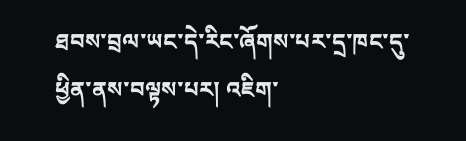ཐབས་བྲལ་ཡང་དེ་རིང་ཞོགས་པར་དྲ་ཁང་དུ་ཕྱིན་ནས་བལྟས་པར། འཇིག་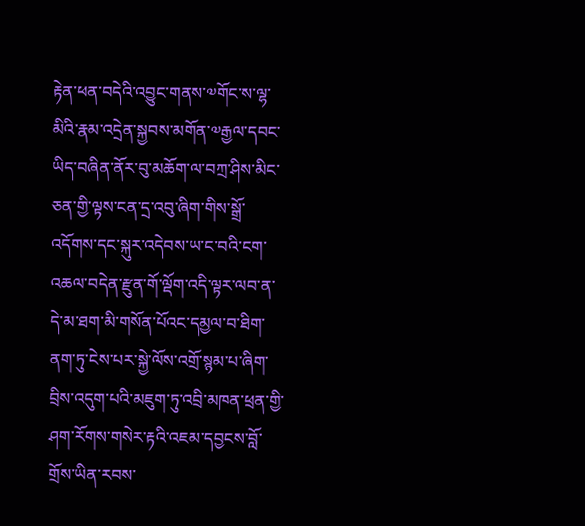རྟེན་ཕན་བདེའི་འབྱུང་གནས་༧གོང་ས་ལྷ་མིའི་རྣམ་འདྲེན་སྐྱབས་མགོན་༧རྒྱལ་དབང་ཡིད་བཞིན་ནོར་བུ་མཆོག་ལ་བཀྲ་ཤིས་མིང་ཅན་གྱི་ལྟས་ངན་དྲ་འབུ་ཞིག་གིས་སྒྲོ་འདོགས་དང་སྐུར་འདེབས་ཡ་ང་བའི་ངག་འཆལ་བདེན་རྫུན་གོ་ལྡོག་འདི་ལྟར་ལབ་ན་དེ་མ་ཐག་མི་གསོན་པོའང་དམྱལ་བ་ཐིག་ནག་ཏུ་ངེས་པར་སྐྱེ་ལོས་འགྲོ་སྙམ་པ་ཞིག་བྲིས་འདུག་པའི་མཇུག་ཏུ་འབྲི་མཁན་ཕྲན་གྱི་ཤག་རོགས་གསེར་རྟའི་འཇམ་དབྱངས་བློ་གྲོས་ཡིན་རབས་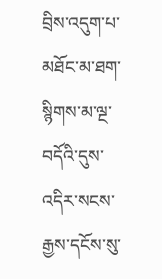བྲིས་འདུག་པ་མཐོང་མ་ཐག་སྙིགས་མ་ལྔ་བདོའི་དུས་འདིར་སངས་རྒྱས་དངོས་སུ་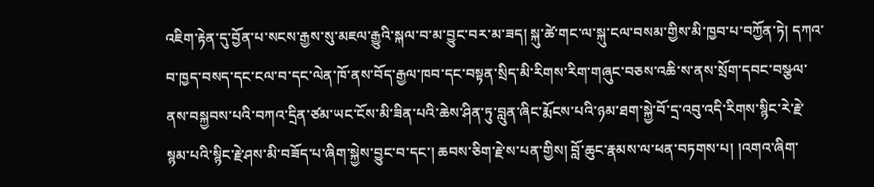འཇིག་རྟེན་དུ་བྱོན་པ་སངས་རྒྱས་སུ་མཇལ་རྒྱུའི་སྐལ་བ་མ་བྱུང་བར་མ་ཟད། སྐུ་ཚེ་གང་ལ་སྐུ་ངལ་བསམ་གྱིས་མི་ཁྱབ་པ་བཀྱོན་ཏེ། དཀའ་བ་ཁྱད་བསད་དང་ངལ་བ་དང་ལེན་ཁོ་ནས་བོད་རྒྱལ་ཁབ་དང་བསྟན་སྲིད་མི་རིགས་རིག་གཞུང་བཅས་འཆི་ས་ནས་སྲོག་དབང་བསྩལ་ནས་བསྐྱབས་པའི་བཀའ་དྲིན་ཙམ་ཡང་ངོས་མི་ཟིན་པའི་ཆེས་ཤིན་ཏུ་བླུན་ཞིང་རྨོངས་པའི་ཉམ་ཐག་སྐྱེ་བོ་དྲ་འབུ་འདི་རིགས་སྙིང་རེ་རྗེ་སྙམ་པའི་སྙིང་རྗེ་ཤས་མི་བཟོད་པ་ཞིག་སྐྱེས་བྱུང་བ་དང་། ཆབས་ཅིག་རྗེ་ས་པན་གྱིས། བློ་ཆུང་རྣམས་ལ་ཕན་བཏགས་པ། །འགའ་ཞིག་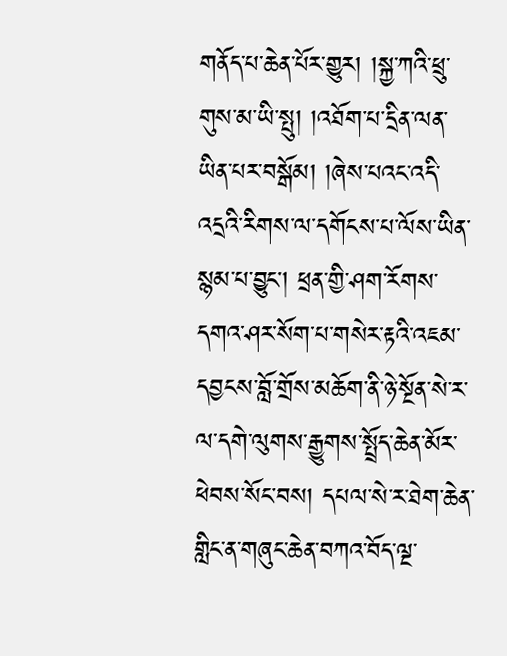གནོད་པ་ཆེན་པོར་གྱུར། །སྐྱ་ཀའི་ཕྲུ་གུས་མ་ཡི་སྤུ། །འཐོག་པ་དྲིན་ལན་ཡིན་པར་བསྒོམ། །ཞེས་པའང་འདི་འདྲའི་རིགས་ལ་དགོངས་པ་ལོས་ཡིན་སྙམ་པ་བྱུང། ཕྲན་གྱི་ཤག་རོགས་དགའ་ཤར་སོག་པ་གསེར་རྟའི་འཇམ་དབྱངས་བློ་གྲོས་མཆོག་ནི་ཉེ་སྔོན་སེ་ར་ལ་དགེ་ལུགས་རྒྱུགས་སྤྲོད་ཆེན་མོར་ཕེབས་སོང་བས། དཔལ་སེ་ར་ཐེག་ཆེན་གླིང་ན་གཞུང་ཆེན་བཀའ་བོད་ལྔ་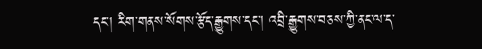དང་། རིག་གནས་སོགས་རྩོད་རྒྱུགས་དང་། འབྲི་རྒྱུགས་བཅས་ཀྱི་ནང་ལ་ད་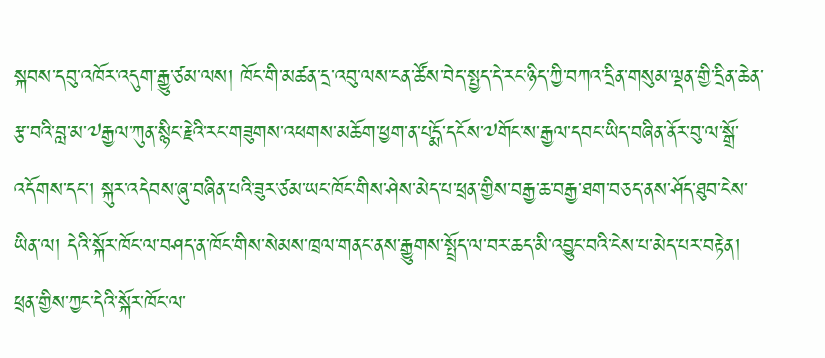སྐབས་དབུ་འཁོར་འདུག་རྒྱུ་ཙམ་ལས། ཁོང་གི་མཚན་དྲ་འབུ་ལས་ངན་ཚོས་བེད་སྤྱད་དེ་རང་ཉིད་ཀྱི་བཀའ་དྲིན་གསུམ་ལྡན་གྱི་དྲིན་ཆེན་རྩ་བའི་བླ་མ་༧རྒྱལ་ཀུན་སྙིང་རྗེའི་རང་གཟུགས་འཕགས་མཆོག་ཕྱག་ན་པདྨོ་དངོས་༧གོང་ས་རྒྱལ་དབང་ཡིད་བཞིན་ནོར་བུ་ལ་སྒྲོ་འདོགས་དང་། སྐུར་འདེབས་ཞུ་བཞིན་པའི་ཟུར་ཙམ་ཡང་ཁོང་གིས་ཤེས་མེད་པ་ཕྲན་གྱིས་བརྒྱ་ཆ་བརྒྱ་ཐག་བཅད་ནས་ཤོད་ཐུབ་ངེས་ཡིན་ལ། དེའི་སྐོར་ཁོང་ལ་བཤད་ན་ཁོང་གིས་སེམས་ཁྲལ་གནང་ནས་རྒྱུགས་སྤྲོད་ལ་བར་ཆད་མི་འབྱུང་བའི་ངེས་པ་མེད་པར་བརྟེན། ཕྲན་གྱིས་ཀྱང་དེའི་སྐོར་ཁོང་ལ་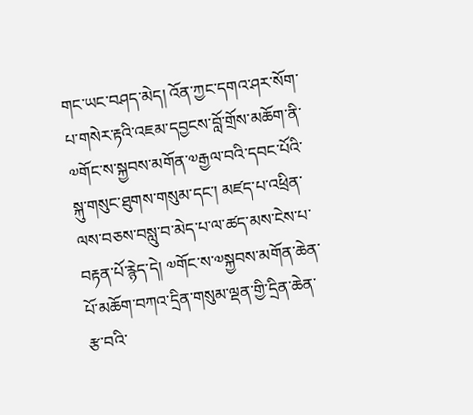གང་ཡང་བཤད་མེད། འོན་ཀྱང་དགའ་ཤར་སོག་པ་གསེར་རྟའི་འཇམ་དབྱངས་བློ་གྲོས་མཆོག་ནི་༧གོང་ས་སྐྱབས་མགོན་༧རྒྱལ་བའི་དབང་པོའི་སྐུ་གསུང་ཐུགས་གསུམ་དང་། མཛད་པ་འཕྲིན་ལས་བཅས་བསླུ་བ་མེད་པ་ལ་ཚད་མས་ངེས་པ་བརྟན་པོ་རྙེད་དེ། ༧གོང་ས་༧སྐྱབས་མགོན་ཆེན་པོ་མཆོག་བཀའ་དྲིན་གསུམ་ལྡན་གྱི་དྲིན་ཆེན་རྩ་བའི་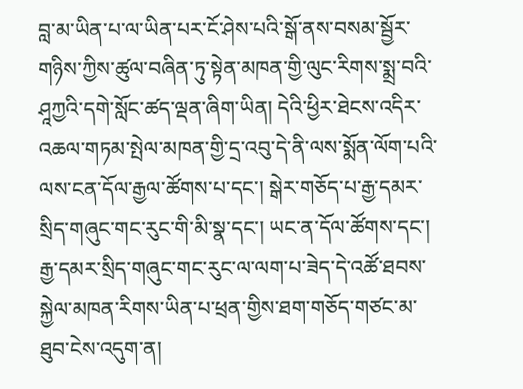བླ་མ་ཡིན་པ་ལ་ཡིན་པར་ངོ་ཤེས་པའི་སྒོ་ནས་བསམ་སྦྱོར་གཉིས་ཀྱིས་ཚུལ་བཞིན་ཏུ་སྟེན་མཁན་གྱི་ལུང་རིགས་སྨྲ་བའི་ཤཱཀྱའི་དགེ་སློང་ཚད་ལྡན་ཞིག་ཡིན། དེའི་ཕྱིར་ཐེངས་འདིར་འཆལ་གཏམ་སྤེལ་མཁན་གྱི་དྲ་འབུ་དེ་ནི་ལས་སྨོན་ལོག་པའི་ལས་ངན་དོལ་རྒྱལ་ཚོགས་པ་དང་། སྒེར་གཅོད་པ་རྒྱ་དམར་སྲིད་གཞུང་གང་རུང་གི་མི་སྣ་དང་། ཡང་ན་དོལ་ཚོགས་དང་། རྒྱ་དམར་སྲིད་གཞུང་གང་རུང་ལ་ལག་པ་ཟེད་དེ་འཚོ་ཐབས་སྐྱེལ་མཁན་རིགས་ཡིན་པ་ཕྲན་གྱིས་ཐག་གཅོད་གཙང་མ་ཐུབ་ངེས་འདུག་ན།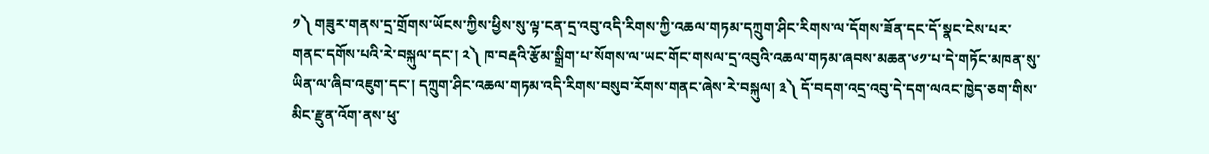༡༽ གཟུར་གནས་དྲ་གྲོགས་ཡོངས་ཀྱིས་ཕྱིས་སུ་ལྟ་ངན་དྲ་འབུ་འདི་རིགས་ཀྱི་འཆལ་གཏམ་དཀྲུག་ཤིང་རིགས་ལ་དོགས་ཟོན་དང་དོ་སྣང་ངེས་པར་གནང་དགོས་པའི་རེ་བསྐུལ་དང་། ༢༽ ཁ་བརྡའི་རྩོམ་སྒྲིག་པ་སོགས་ལ་ཡང་གོང་གསལ་དྲ་འབུའི་འཆལ་གཏམ་ཞབས་མཆན་༦༡་པ་དེ་གཏོང་མཁན་སུ་ཡིན་ལ་ཞིབ་འཇུག་དང་། དཀྲུག་ཤིང་འཆལ་གཏམ་འདི་རིགས་བསུབ་རོགས་གནང་ཞེས་རེ་བསྐུལ། ༣༽ དོ་བདག་འདྲ་འབུ་དེ་དག་ལའང་ཁྱེད་ཅག་གིས་མིང་རྫུན་འོག་ནས་ཕུ་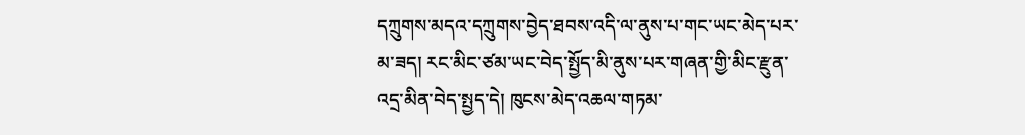དཀྲུགས་མདའ་དཀྲུགས་བྱེད་ཐབས་འདི་ལ་ནུས་པ་གང་ཡང་མེད་པར་མ་ཟད། རང་མིང་ཙམ་ཡང་བེད་སྤྱོད་མི་ནུས་པར་གཞན་གྱི་མིང་རྫུན་འདྲ་མིན་བེད་སྤྱད་དེ། ཁུངས་མེད་འཆལ་གཏམ་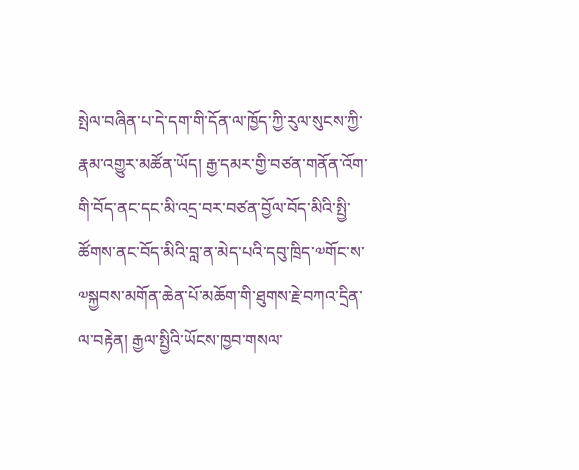སྤེལ་བཞིན་པ་དེ་དག་གི་དོན་ལ་ཁྱོད་ཀྱི་རུལ་སུངས་ཀྱི་རྣམ་འགྱུར་མཚོན་ཡོད། རྒྱ་དམར་གྱི་བཙན་གནོན་འོག་གི་བོད་ནང་དང་མི་འདྲ་བར་བཙན་བྱོལ་བོད་མིའི་སྤྱི་ཚོགས་ནང་བོད་མིའི་བླ་ན་མེད་པའི་དབུ་ཁྲིད་༧གོང་ས་༧སྐྱབས་མགོན་ཆེན་པོ་མཆོག་གི་ཐུགས་རྗེ་བཀའ་དྲིན་ལ་བརྟེན། རྒྱལ་སྤྱིའི་ཡོངས་ཁྱབ་གསལ་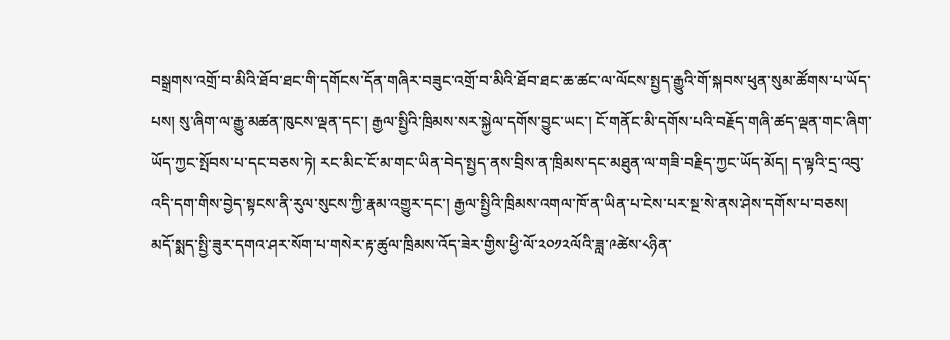བསྒྲགས་འགྲོ་བ་མིའི་ཐོབ་ཐང་གི་དགོངས་དོན་གཞིར་བཟུང་འགྲོ་བ་མིའི་ཐོབ་ཐང་ཆ་ཚང་ལ་ལོངས་སྤྱད་རྒྱུའི་གོ་སྐབས་ཕུན་སུམ་ཚོགས་པ་ཡོད་པས། སུ་ཞིག་ལ་རྒྱུ་མཚན་ཁུངས་ལྡན་དང་། རྒྱལ་སྤྱིའི་ཁྲིམས་སར་སྐྱེལ་དགོས་བྱུང་ཡང་། ངོ་གནོང་མི་དགོས་པའི་བརྗོད་གཞི་ཚད་ལྡན་གང་ཞིག་ཡོད་ཀྱང་སྤོབས་པ་དང་བཅས་ཏེ། རང་མིང་ངོ་མ་གང་ཡིན་བེད་སྤྱད་ནས་བྲིས་ན་ཁྲིམས་དང་མཐུན་ལ་གཟི་བརྗིད་ཀྱང་ཡོད་མོད། ད་ལྟའི་དྲ་འབུ་འདི་དག་གིས་བྱེད་སྟངས་ནི་རུལ་སུངས་ཀྱི་རྣམ་འགྱུར་དང་། རྒྱལ་སྤྱིའི་ཁྲིམས་འགལ་ཁོ་ན་ཡིན་པ་ངེས་པར་སྔ་སེ་ནས་ཤེས་དགོས་པ་བཅས། མདོ་སྨད་སྤྱི་ཟུར་དགའ་ཤར་སོག་པ་གསེར་རྟ་ཚུལ་ཁྲིམས་འོད་ཟེར་གྱིས་ཕྱི་ལོ་༢༠༡༢ལོའི་ཟླ་༩ཚེས་༨ཉིན་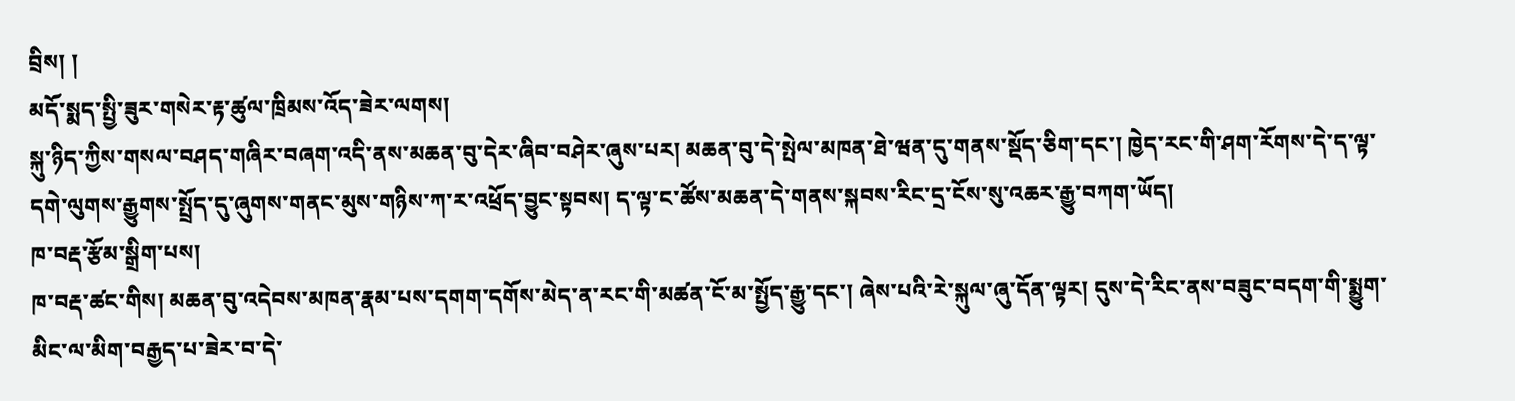བྲིས། །
མདོ་སྨད་སྤྱི་ཟུར་གསེར་རྟ་ཚུལ་ཁྲིམས་འོད་ཟེར་ལགས།
སྐུ་ཉིད་ཀྱིས་གསལ་བཤད་གཞིར་བཞག་འདི་ནས་མཆན་བུ་དེར་ཞིབ་བཤེར་ཞུས་པར། མཆན་བུ་དེ་སྤེལ་མཁན་ཐེ་ཝན་དུ་གནས་སྡོད་ཅིག་དང་། ཁྱེད་རང་གི་ཤག་རོགས་དེ་ད་ལྟ་དགེ་ལུགས་རྒྱུགས་སྤྲོད་དུ་ཞུགས་གནང་མུས་གཉིས་ཀ་ར་འཕྲོད་བྱུང་སྟབས། ད་ལྟ་ང་ཚོས་མཆན་དེ་གནས་སྐབས་རིང་དྲ་ངོས་སུ་འཆར་རྒྱུ་བཀག་ཡོད།
ཁ་བརྡ་རྩོམ་སྒྲིག་པས།
ཁ་བརྡ་ཚང་གིས། མཆན་བུ་འདེབས་མཁན་རྣམ་པས་དགག་དགོས་མེད་ན་རང་གི་མཚན་ངོ་མ་སྤྱོད་རྒྱུ་དང་། ཞེས་པའི་རེ་སྐུལ་ཞུ་དོན་ལྟར། དུས་དེ་རིང་ནས་བཟུང་བདག་གི་སྨྱུག་མིང་ལ་མིག་བརྒྱད་པ་ཟེར་བ་དེ་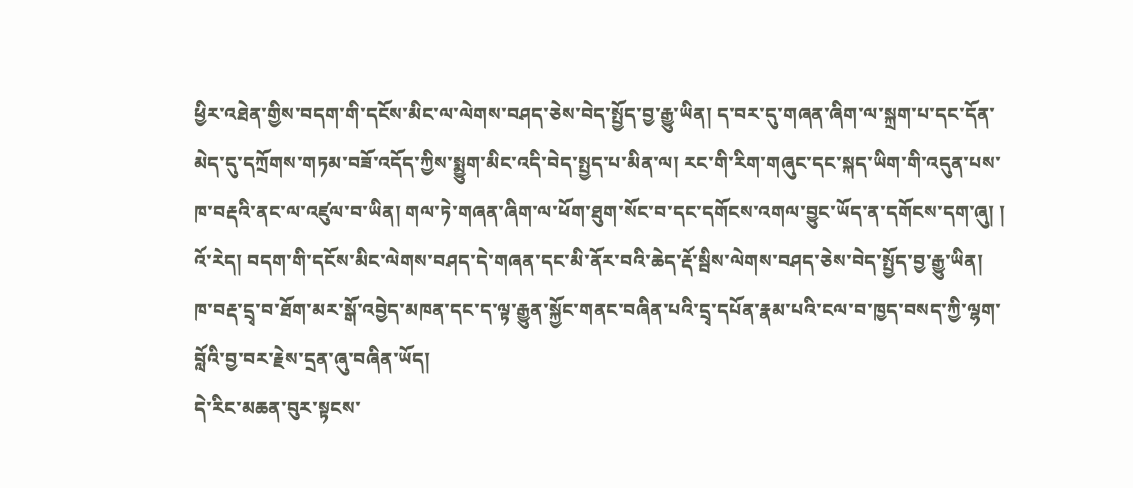ཕྱིར་འཐེན་གྱིས་བདག་གི་དངོས་མིང་ལ་ལེགས་བཤད་ཅེས་བེད་སྤྱོད་བྱ་རྒྱུ་ཡིན། ད་བར་དུ་གཞན་ཞིག་ལ་སྐྲག་པ་དང་དོན་མེད་དུ་དཀྲོགས་གཏམ་བཟོ་འདོད་ཀྱིས་སྨྱུག་མིང་འདི་བེད་སྤྱད་པ་མིན་ལ། རང་གི་རིག་གཞུང་དང་སྐད་ཡིག་གི་འདུན་པས་ཁ་བརྡའི་ནང་ལ་འཛུལ་བ་ཡིན། གལ་ཏེ་གཞན་ཞིག་ལ་ཕོག་ཐུག་སོང་བ་དང་དགོངས་འགལ་བྱུང་ཡོད་ན་དགོངས་དག་ཞུ། །
འོ་རེད། བདག་གི་དངོས་མིང་ལེགས་བཤད་དེ་གཞན་དང་མི་ནོར་བའི་ཆེད་རྡོ་སྦིས་ལེགས་བཤད་ཅེས་བེད་སྤྱོད་བྱ་རྒྱུ་ཡིན།
ཁ་བརྡ་དྲྭ་བ་ཐོག་མར་སྒོ་འབྱེད་མཁན་དང་ད་ལྟ་རྒྱུན་སྐྱོང་གནང་བཞིན་པའི་དྲྭ་དཔོན་རྣམ་པའི་ངལ་བ་ཁྱད་བསད་ཀྱི་ལྷག་བློའི་བྱ་བར་རྗེས་དྲན་ཞུ་བཞིན་ཡོད།
དེ་རིང་མཆན་བུར་སྟངས་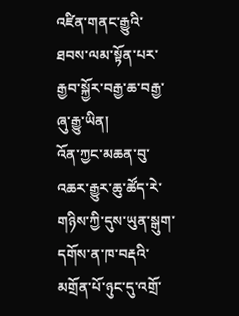འཛིན་གནང་རྒྱུའི་ཐབས་ལམ་སྟོན་པར་རྒྱབ་སྐྱོར་བརྒྱ་ཆ་བརྒྱ་ཞུ་རྒྱུ་ཡིན།
འོན་ཀྱང་མཆན་བུ་འཆར་རྒྱུར་ཆུ་ཚོད་རེ་གཉིས་ཀྱི་དུས་ཡུན་སྒུག་དགོས་ན་ཁ་བརྡའི་མགྲོན་པོ་ཉུང་དུ་འགྲོ་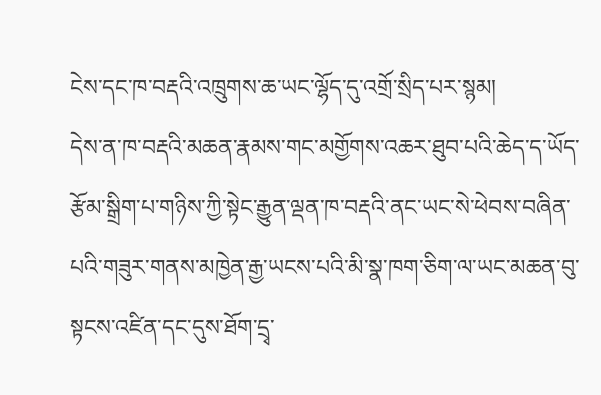ངེས་དང་ཁ་བརྡའི་འཁྲུགས་ཆ་ཡང་ལྷོད་དུ་འགྲོ་སྲིད་པར་སྙམ།
དེས་ན་ཁ་བརྡའི་མཆན་རྣམས་གང་མགྱོགས་འཆར་ཐུབ་པའི་ཆེད་ད་ཡོད་རྩོམ་སྒྲིག་པ་གཉིས་ཀྱི་སྟེང་རྒྱུན་ལྡན་ཁ་བརྡའི་ནང་ཡང་སེ་ཕེབས་བཞིན་པའི་གཟུར་གནས་མཁྱེན་རྒྱ་ཡངས་པའི་མི་སྣ་ཁག་ཅིག་ལ་ཡང་མཆན་བུ་སྟངས་འཛིན་དང་དུས་ཐོག་དྲྭ་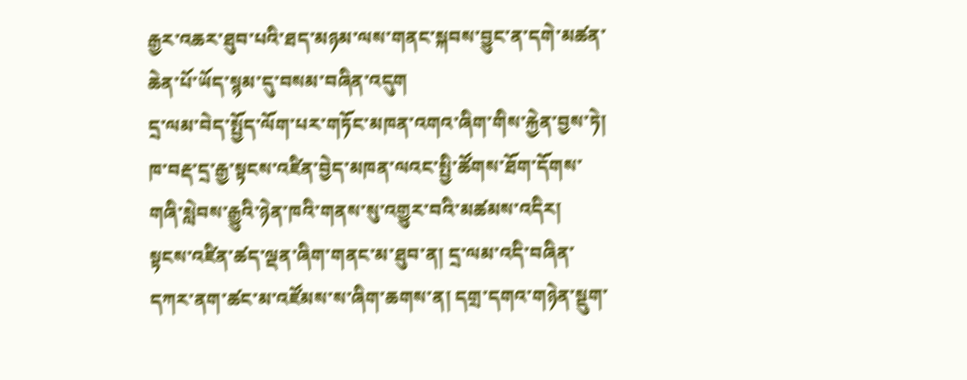རྒྱར་འཆར་ཐུབ་པའི་ཐད་མཉམ་ལས་གནང་སྐབས་བྱུང་ན་དགེ་མཚན་ཆེན་པོ་ཡོད་སྙམ་དུ་བསམ་བཞིན་འདུག
དྲ་ལམ་བེད་སྤྱོད་ལོག་པར་གཏོང་མཁན་འགའ་ཞིག་གིས་རྐྱེན་བྱས་ཏེ།
ཁ་བརྡ་དྲ་རྒྱ་སྟངས་འཛིན་བྱེད་མཁན་ལའང་སྤྱི་ཚོགས་ཐོག་དོགས་གཞི་སླེབས་རྒྱུའི་ཉེན་ཁའི་གནས་སུ་འགྱུར་བའི་མཚམས་འདིར།
སྟངས་འཛིན་ཚད་ལྡན་ཞིག་གནང་མ་ཐུབ་ན། དྲ་ལམ་འདི་བཞིན་དཀར་ནག་ཚང་མ་འཛོམས་ས་ཞིག་ཆགས་ན། དགྲ་དགའ་གཉེན་སྡུག་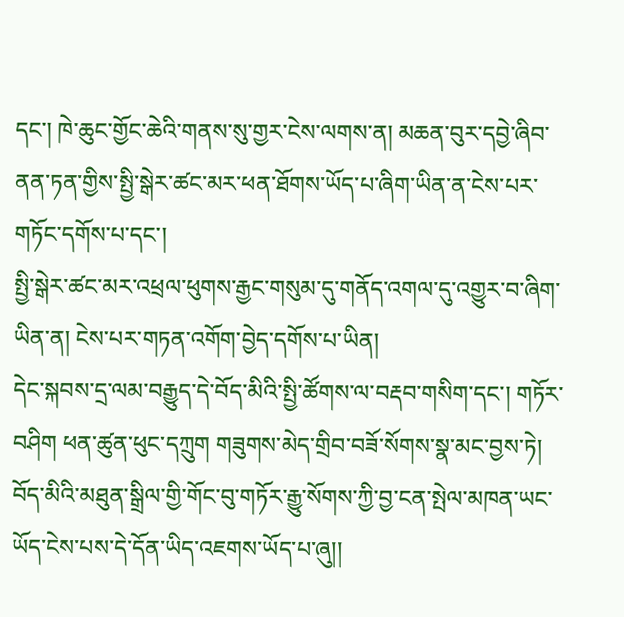དང་། ཁེ་ཆུང་གྱོང་ཆེའི་གནས་སུ་གྱར་ངེས་ལགས་ན། མཆན་བུར་དབྱེ་ཞིབ་ནན་ཏན་གྱིས་སྤྱི་སྒེར་ཚང་མར་ཕན་ཐོགས་ཡོད་པ་ཞིག་ཡིན་ན་ངེས་པར་གཏོང་དགོས་པ་དང་།
སྤྱི་སྒེར་ཚང་མར་འཕྲལ་ཕུགས་རྒྱང་གསུམ་དུ་གནོད་འགལ་དུ་འགྱུར་བ་ཞིག་ཡིན་ན། ངེས་པར་གཏན་འགོག་བྱེད་དགོས་པ་ཡིན།
དེང་སྐབས་དྲ་ལམ་བརྒྱུད་དེ་བོད་མིའི་སྤྱི་ཚོགས་ལ་བརྡབ་གསིག་དང་། གཏོར་བཤིག ཕན་ཚུན་ཕུང་དཀྲུག གཟུགས་མེད་གྲིབ་བཟོ་སོགས་སྣ་མང་བྱས་ཏེ། བོད་མིའི་མཐུན་སྒྲིལ་གྱི་གོང་བུ་གཏོར་རྒྱུ་སོགས་ཀྱི་བྱ་ངན་སྤེལ་མཁན་ཡང་ཡོད་ངེས་པས་དེ་དོན་ཡིད་འཇགས་ཡོད་པ་ཞུ།།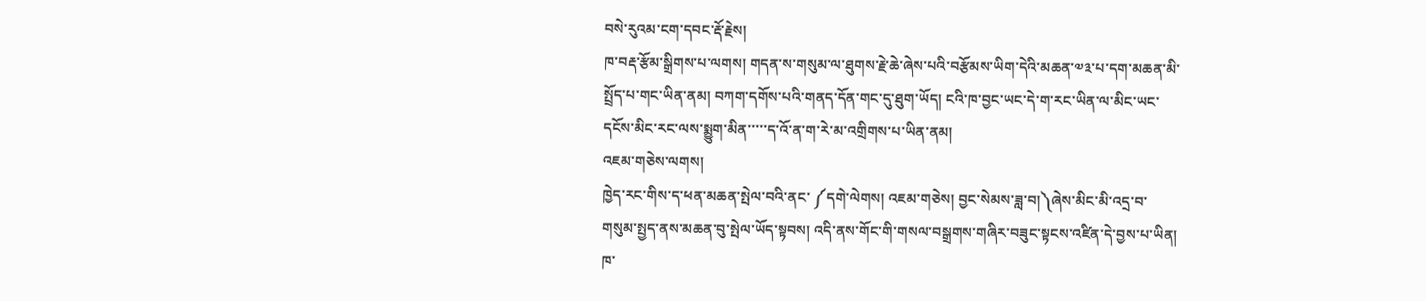བསེ་རུའམ་ངག་དབང་རྡོ་རྗེས།
ཁ་བརྡ་རྩོམ་སྒྲིགས་པ་ལགས། གདན་ས་གསུམ་ལ་ཐུགས་རྗེ་ཆེ་ཞེས་པའི་བརྩོམས་ཡིག་དེའི་མཆན་༧༣་པ་དག་མཆན་མི་སྤྲོད་པ་གང་ཡིན་ནམ། བཀག་དགོས་པའི་གནད་དོན་གང་དུ་ཐུག་ཡོད། ངའི་ཁ་བྱང་ཡང་དེ་ག་རང་ཡིན་ལ་མིང་ཡང་དངོས་མིང་རང་ལས་སྨྱུག་མིན་་་་་ད་འོ་ན་ག་རེ་མ་འགྲིགས་པ་ཡིན་ནམ།
འཇམ་གཅེས་ལགས།
ཁྱེད་རང་གིས་ད་ཕན་མཆན་སྤེལ་བའི་ནང་ ༼དགེ་ལེགས། འཇམ་གཅེས། བྱང་སེམས་ཟླ་བ།༽ཞེས་མིང་མི་འདྲ་བ་གསུམ་སྤྱད་ནས་མཆན་བུ་སྤེལ་ཡོད་སྟབས། འདི་ནས་གོང་གི་གསལ་བསྒྲགས་གཞིར་བཟུང་སྟངས་འཛིན་དེ་བྱས་པ་ཡིན།
ཁ་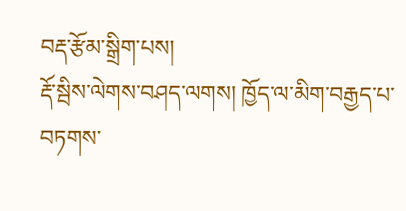བརྡ་རྩོམ་སྒྲིག་པས།
རྡོ་སྦིས་ལེགས་བཤད་ལགས། ཁྱོད་ལ་མིག་བརྒྱད་པ་བཏགས་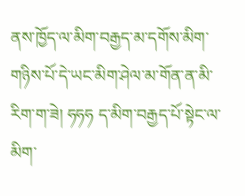ནས་ཁྱོད་ལ་མིག་བརྒྱད་མ་དགོས་མིག་གཉིས་པོ་དེ་ཡང་མིག་ཤེལ་མ་གོན་ན་མི་རིག་ག་ཟེ། ཧཧཧ ད་མིག་བརྒྱད་པོ་སྟེང་ལ་མིག་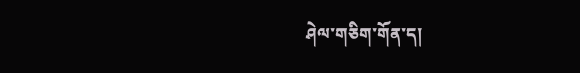ཤེལ་གཅིག་གོན་ད།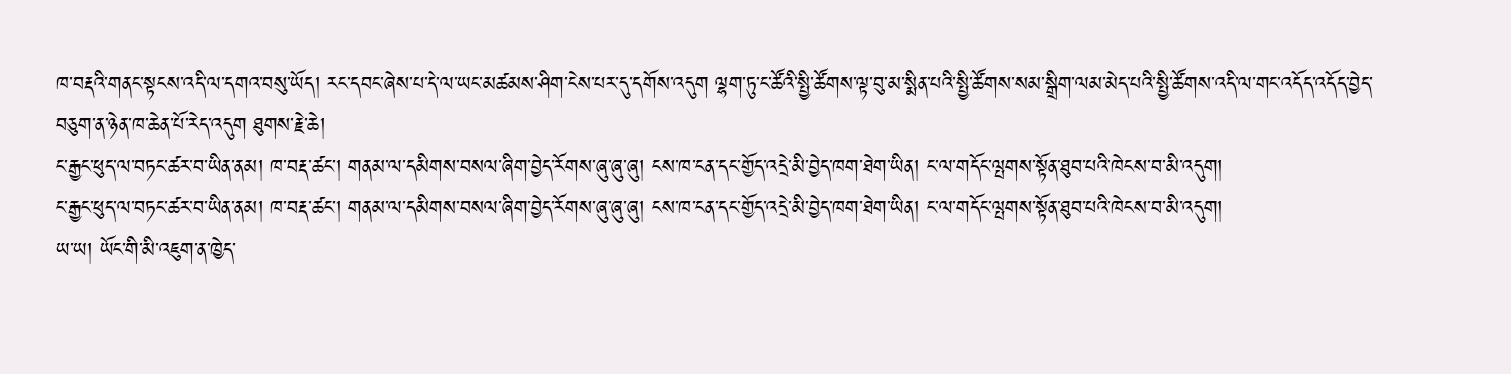ཁ་བརྡའི་གནང་སྟངས་འདི་ལ་དགའ་བསུ་ཡོད། རང་དབང་ཞེས་པ་དེ་ལ་ཡང་མཚམས་ཤིག་ངེས་པར་དུ་དགོས་འདུག ལྷག་ཏུ་ང་ཚོའི་སྤྱི་ཚོགས་ལྟ་བུ་མ་སྨིན་པའི་སྤྱི་ཚོགས་སམ་སྒྲིག་ལམ་མེད་པའི་སྤྱི་ཚོགས་འདི་ལ་གང་འདོད་འདོད་བྱེད་བཅུག་ན་ཉེན་ཁ་ཆེན་པོ་རེད་འདུག ཐུགས་རྗེ་ཆེ།
ང་རྒྱང་ཕུད་ལ་བཏང་ཚར་བ་ཡིན་ནམ། ཁ་བརྡ་ཚང་། གནམ་ལ་དམིགས་བསལ་ཞིག་བྱེད་རོགས་ཞུ་ཞུ་ཞུ། ངས་ཁ་ངན་དང་གྱོད་འདྲེ་མི་བྱེད་ཁག་ཐེག་ཡིན། ང་ལ་གདོང་ལྤགས་སྟོན་ཐུབ་པའི་ཁེངས་བ་མི་འདུག།
ང་རྒྱང་ཕུད་ལ་བཏང་ཚར་བ་ཡིན་ནམ། ཁ་བརྡ་ཚང་། གནམ་ལ་དམིགས་བསལ་ཞིག་བྱེད་རོགས་ཞུ་ཞུ་ཞུ། ངས་ཁ་ངན་དང་གྱོད་འདྲེ་མི་བྱེད་ཁག་ཐེག་ཡིན། ང་ལ་གདོང་ལྤགས་སྟོན་ཐུབ་པའི་ཁེངས་བ་མི་འདུག།
ཡ་ཡ། ཡོང་གི་མི་འཇུག་ན་ཁྱེད་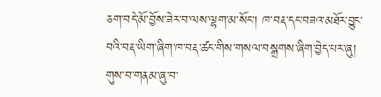ཅག་བདེ་མོ་བྱོས་ཟེར་བ་ལས་ལྷག་མ་སོང་། ཁ་བརྡ་དང་བཟའ་མཐོར་བྱུང་བའི་བརྡ་ཡིག་ཞིག་ཁ་བརྡ་ཚང་གིས་གསལ་བསྒྲགས་ཞིག་བྱེད་པར་ཞུ།
གུས་བ་གནམ་ཞུ་བ་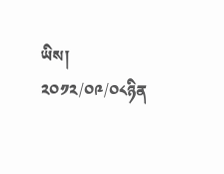ཡིས།
༢༠༡༢/༠༩/༠༨ཉིན